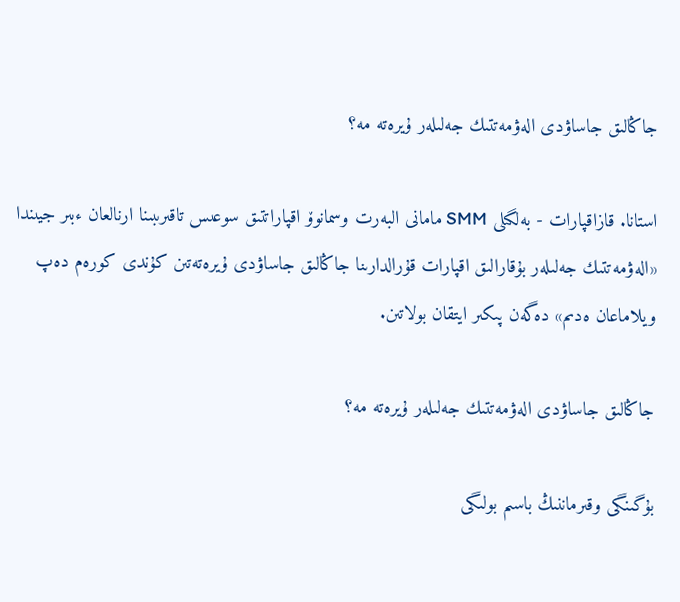جاڭالىق جاساۋدى الەۋمەتتىك جەلىلەر ۇيرەتە مە؟

استانا. قازاقپارات - بەلگىلى SMM مامانى البەرت وسمانوۆ اقپاراتتىق سوعىس تاقىرىبىنا ارنالعان ءبىر جيىندا «الەۋمەتتىك جەلىلەر بۇقارالىق اقپارات قۇرالدارىنا جاڭالىق جاساۋدى ۇيرەتەتىن كۇندى كورەم دەپ ويلاماعان ەدىم» دەگەن پىكىر ايتقان بولاتىن.

جاڭالىق جاساۋدى الەۋمەتتىك جەلىلەر ۇيرەتە مە؟

بۇگىنگى وقىرماننىڭ باسىم بولىگى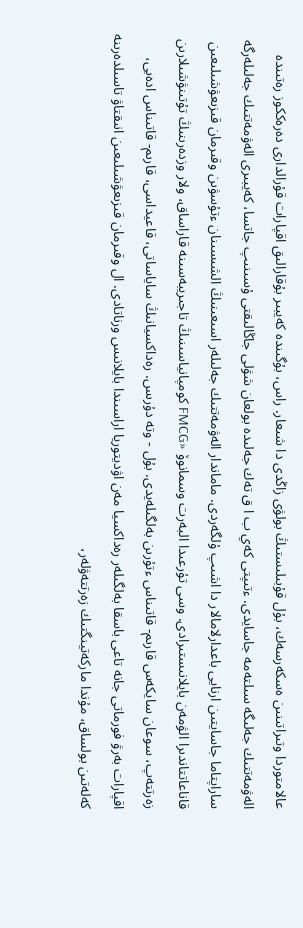عالامتوردا وتىراتىنىن ەسكەرسەك، بۇل قۇبىلىستىڭ بولۋى زاڭدى دا شىعار. راس، بۇگىندە كەيبىر بۇقارالىق اقپارات قۇرالدارى دەرەككوز رەتىندە الەۋمەتتىك جەلىگە سىلتەمە جاسايدى. ءتىپتى كەي ب ا ق تەك جەلىدە بولعان شۋلى جاڭالىقتى ۇسىنىپ جاتسا، كەيبىرى الەۋمەتتىك جەلىلەرگە ساراپتاما جاسايتىن ارنايى باعدارلامالار دا اشىپ ۇلگەردى. ماماندار الەۋمەتتىك جەلىلەر اسىعىنىڭ الشىسىنان ءتۇسۋىن وقىرمان قىزىعۋشىلىعىن قاناعاتتاندىرا الۋمەن بايلانىستىرادى. وسى تۇرعىدا البەرت وسمانوۆ «FMCG كومپانياسىنىڭ تاجىريبەسىنە قاراساق، ولار وزدەرىنىڭ تۇتىنۋشىلارىن زەرتتەپ، سوعان سايكەس قارىم- قاتىناس ءتۇرىن بەلگىلەيدى. بۇل - وتە دۇرىس. رەداكسيانىڭ ساياساتى، قاعيداسى، قارىم- قاتىناس ادەبى، اقپارات بەرۋ فورماتى جانە تاعى باسقا بەلگىلەر رەداكسيا مەن اۋديتوريا اراسىندا بايلانىس ورناتادى. ال وقىرمان قىزىعۋشىلىعىن انىقتاۋ تاسىلدەرىنە كەلەتىن بولساق، مۇندا ماركەتينگتىك زەرتتەۋلەر،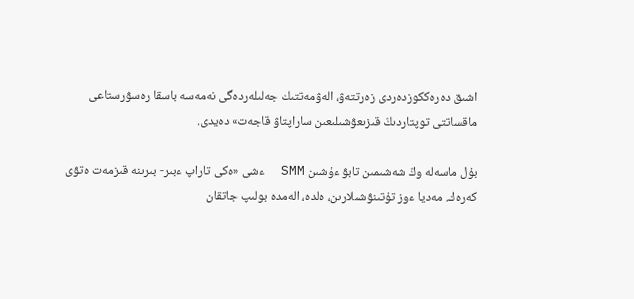اشىق دەرەككوزدەردى زەرتتەۋ، الەۋمەتتىك جەلىلەردەگى نەمەسە باسقا رەسۋرستاعى ماقساتتى توپتاردىڭ قىزىعۋشىلىعىن ساراپتاۋ قاجەت» دەيدى.

بۇل ماسەلە وڭ شەشىمىن تابۋ ءۇشىن SMM  ءشى «ەكى تاراپ ءبىر- بىرىنە قىزمەت ەتۋى كەرەك. مەديا ءوز تۇتىنۋشىلارىن، ەلدە، الەمدە بولىپ جاتقان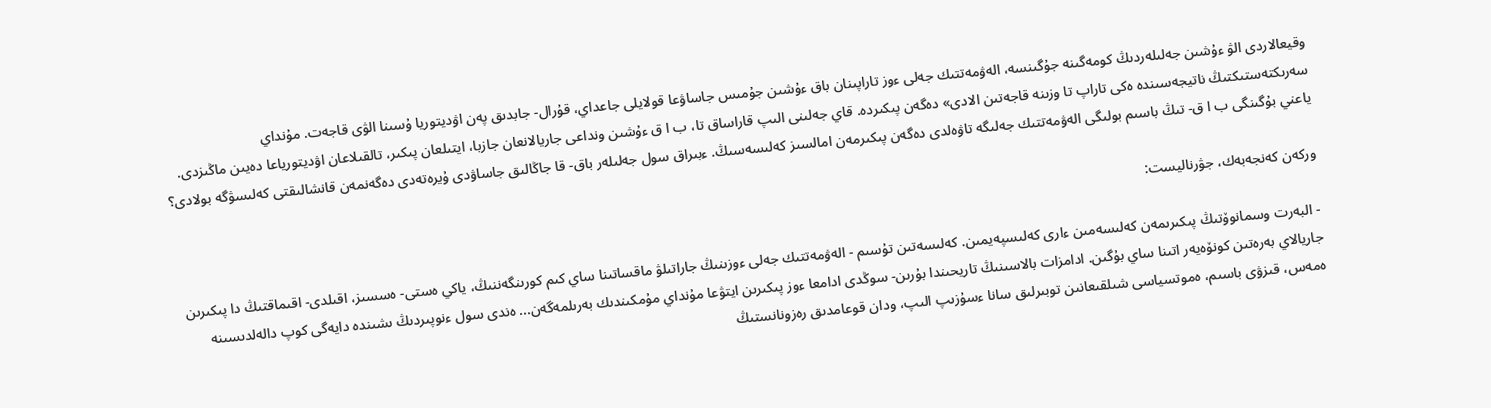وقيعالاردى الۋ ءۇشىن جەلىلەردىڭ كومەگىنە جۇگىنسە، الەۋمەتتىك جەلى ءوز تاراپىنان باق ءۇشىن جۇمىس جاساۋعا قولايلى جاعداي، قۇرال- جابدىق پەن اۋديتوريا ۇسىنا الۋى قاجەت. مۇنداي سەرىكتەستىكتىڭ ناتيجەسىندە ەكى تاراپ تا وزىنە قاجەتىن الادى» دەگەن پىكىردە. قاي جەلىنى الىپ قاراساق تا، ب ا ق ءۇشىن ونداعى جاريالانعان جازبا، ايتىلعان پىكىر، تالقىلاعان اۋديتورياعا دەيىن ماڭىزدى. ياعني بۇگىنگى ب ا ق- تىڭ باسىم بولىگى الەۋمەتتىك جەلىگە تاۋەلدى دەگەن پىكىرمەن امالسىز كەلىسەسىڭ. ءبىراق سول جەلىلەر باق- قا جاڭالىق جاساۋدى ۇيرەتەدى دەگەنمەن قانشالىقتى كەلىسۋگە بولادى؟

وركەن كەنجەبەك، جۋرناليست:

- البەرت وسمانوۆتىڭ پىكىرىمەن كەلىسەمىن ءارى كەلىسپەيمىن. كەلىسەتىن تۇسىم - الەۋمەتتىك جەلى ءوزىنىڭ جاراتىلۋ ماقساتىنا ساي كىم كورىنگەننىڭ، ياكي ەستى- ەسسىز، اقىلدى- اقىماقتىڭ دا پىكىرىن جاريالاي بەرەتىن كونۆەيەر اتىنا ساي بۇگىن. ادامزات بالاسىنىڭ تاريحىندا بۇرىن- سوڭدى ادامعا ءوز پىكىرىن ايتۋعا مۇنداي مۇمكىندىك بەرىلمەگەن... ەندى سول ءنوپىردىڭ ىشىندە دايەگى كوپ دالەلدىسىنە ەمەس، قىزۋى باسىم، ەموتسياسى شىلقىعانىن توبىرلىق سانا ءسۇزىپ الىپ، ودان قوعامدىق رەزونانستىڭ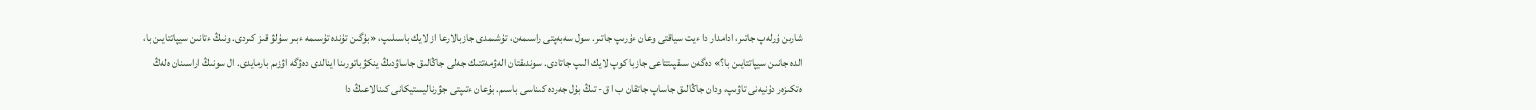شارىن ۇرلەپ جاتىر، ادامدار دا ءيت سياقتى وعان ءۇرىپ جاتىر. سول سەبەپتى راسىمەن، تۇشىمدى جازبالارعا از لايك باسىلىپ، «بۇگىن تۇندە تۇسىمە ءبىر سۇلۋ قىز كىردى. ونىڭ ءتانىن سيپاتتايىن با، الدە جانىن سيپاتتايىن با؟» دەگەن سىقپىتتاعى جازبا كوپ لايك الىپ جاتادى. سوندىقتان الەۋمەتتىك جەلى جاڭالىق جاساۋدىڭ ينكۋباتورىنا اينالدى دەۋگە اۋزىم بارمايدى. ال سونىڭ اراسىنان ەلەڭ ەتكىزەر دۇنيەنى تاۋىپ، ودان جاڭالىق جاساپ جاتقان ب ا ق- تىڭ بۇل جەردە كىناسى باسىم. بۇعان ءتىپتى جۋرناليستيكانى كىنالاعىڭ دا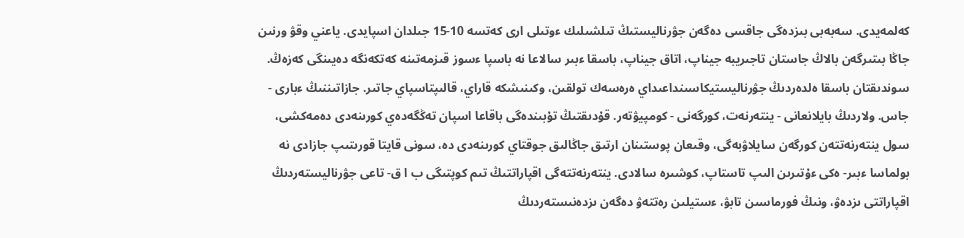كەلمەيدى. سەبەبى بىزدەگى جاقسى دەگەن جۋرناليستىڭ تىلشىلىك ءوتىلى ارى كەتسە 10-15 جىلدان اسپايدى. ياعني وقۋ ورنىن جاڭا بىتىرگەن بالاڭ جاستان تاجىريبە جيناپ، اتاق جيناپ، باسقا ءبىر سالاعا نە باسپا ءسوز قىزمەتىنە كەتكەنگە دەيىنگى كەزەڭ. سوندىقتان باسقا ەلدەردىڭ جۋرناليستيكاسىنداعىداي ەرەسەك تولقىن، وكىنىشكە قاراي، قالىپتاسپاي جاتىر. جازاتىننىڭ ءبارى - جاس. ولاردىڭ بايلانعانى - ينتەرنەت، كورگەنى - كومپيۋتەر. قۇدىقتىڭ تۇبىندەگى باقاعا اسپان تەڭگەدەي كورىنەدى دەمەكشى، سول ينتەرنەتتەن كورگەن سايلاۋبەگى، وقىعان پوستىنان ارتىق جاڭالىق جوقتاي كورىنەدى دە، سونى قايتا قورىتىپ جازادى نە بولماسا ءبىر- ەكى ءۇتىرىن الىپ تاستاپ، كوشىرە سالادى. ينتەرنەتتەگى اقپاراتتىڭ تىم كوپتىگى ب ا ق- تاعى جۋرناليستەردىڭ اقپاراتتى ىزدەۋ، ونىڭ فورماسىن تابۋ، ءستيلىن رەتتەۋ دەگەن ىزدەنىستەردىڭ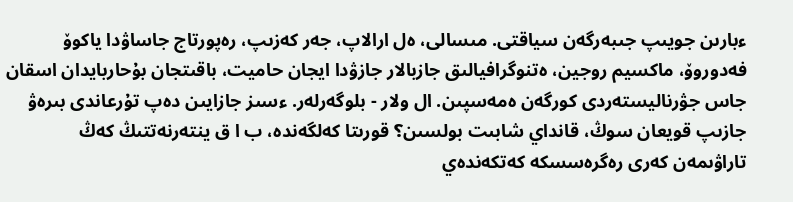ءبارىن جويىپ جىبەرگەن سياقتى. مىسالى، ەل ارالاپ، جەر كەزىپ، رەپورتاج جاساۋدا ياكوۆ فەدوروۆ، ماكسيم روجين، ەتنوگرافيالىق جازبالار جازۋدا ايجان حاميت، باقىتجان بۇحاربايدان اسقان جاس جۋرناليستەردى كورگەن ەمەسپىن. ال ولار - بلوگەرلەر. ءسىز جازايىن دەپ تۇرعاندى بىرەۋ جازىپ قويعان سوڭ، قانداي شابىت بولسىن؟ قورىتا كەلگەندە، ب ا ق ينتەرنەتتىڭ كەڭ تاراۋىمەن كەرى رەگرەسسكە كەتكەندەي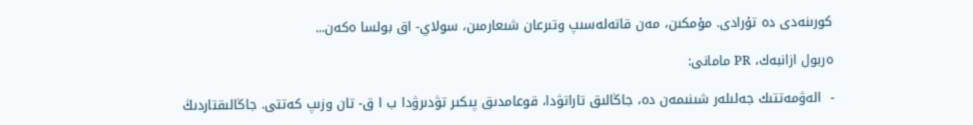كورىنەدى دە تۇرادى. مۇمكىن، مەن قاتەلەسىپ وتىرعان شىعارمىن، سولاي- اق بولسا ەكەن...

ەربول ازانبەك، PR مامانى:

-  الەۋمەتتىك جەلىلەر شىنىمەن دە، جاڭالىق تاراتۋدا، قوعامدىق پىكىر تۋدىرۋدا ب ا ق- تان وزىپ كەتتى. جاڭالىقتاردىڭ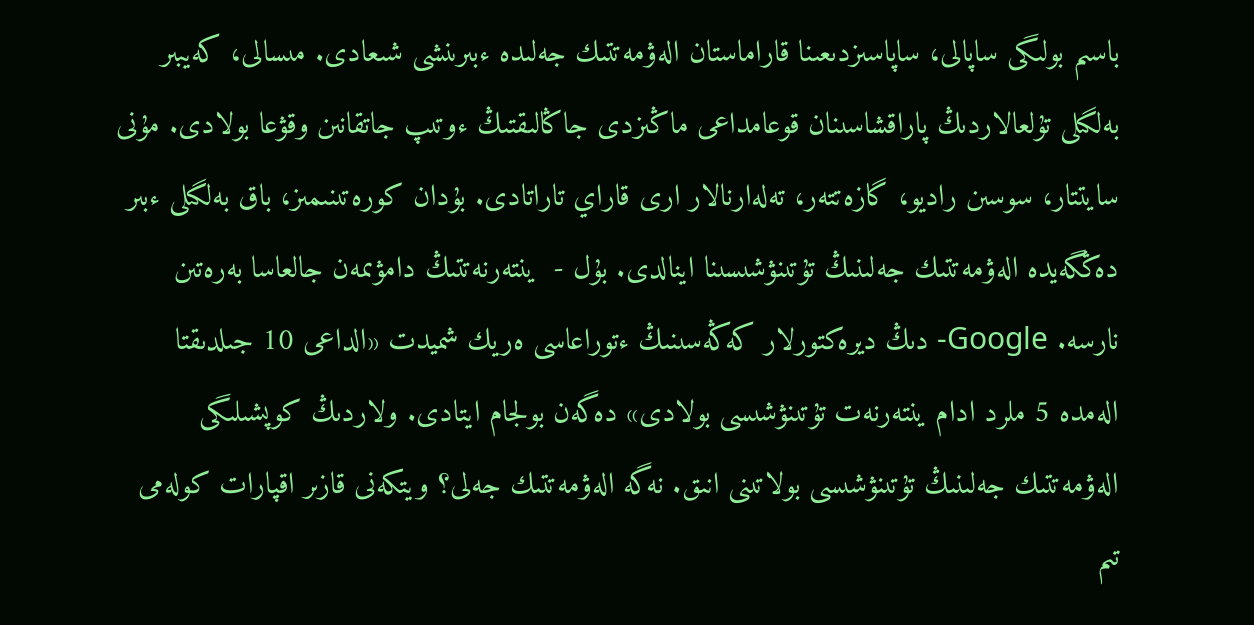باسىم بولىگى ساپالى، ساپاسىزدىعىنا قاراماستان الەۋمەتتىك جەلىدە ءبىرىنشى شىعادى. مىسالى، كەيبىر بەلگىلى تۇلعالاردىڭ پاراقشاسىنان قوعامداعى ماڭىزدى جاڭالىقتىڭ ءوتىپ جاتقانىن وقۋعا بولادى. مۇنى سايتتار، سوسىن راديو، گازەتتەر، تەلەارنالار ارى قاراي تاراتادى. بۇدان كورەتىنىمىز، باق بەلگىلى ءبىر دەڭگەيدە الەۋمەتتىك جەلىنىڭ تۇتىنۋشىسىنا اينالدى. بۇل -  ينتەرنەتتىڭ دامۋىمەن جالعاسا بەرەتىن نارسە. Google- دىڭ ديرەكتورلار كەڭەسىنىڭ ءتوراعاسى ەريك شميدت «الداعى 10 جىلدىقتا الەمدە 5 ملرد ادام ينتەرنەت تۇتىنۋشىسى بولادى» دەگەن بولجام ايتادى. ولاردىڭ كوپشىلىگى الەۋمەتتىك جەلىنىڭ تۇتىنۋشىسى بولاتىنى انىق. نەگە الەۋمەتتىك جەلى؟ ويتكەنى قازىر اقپارات كولەمى تىم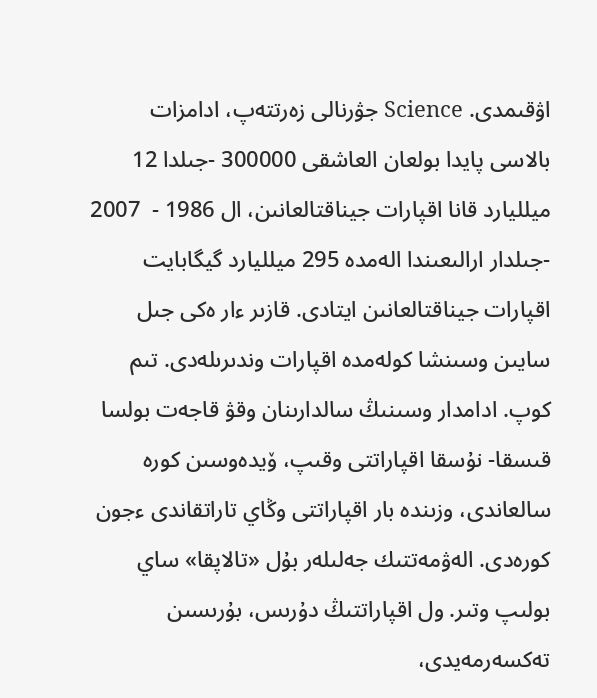اۋقىمدى. Science جۋرنالى زەرتتەپ، ادامزات بالاسى پايدا بولعان العاشقى 300000 -جىلدا 12 ميلليارد قانا اقپارات جيناقتالعانىن، ال 1986 -  2007 -جىلدار ارالىعىندا الەمدە 295 ميلليارد گيگابايت اقپارات جيناقتالعانىن ايتادى. قازىر ءار ەكى جىل سايىن وسىنشا كولەمدە اقپارات وندىرىلەدى. تىم كوپ. ادامدار وسىنىڭ سالدارىنان وقۋ قاجەت بولسا قىسقا- نۇسقا اقپاراتتى وقىپ، ۆيدەوسىن كورە سالعاندى، وزىندە بار اقپاراتتى وڭاي تاراتقاندى ءجون كورەدى. الەۋمەتتىك جەلىلەر بۇل «تالاپقا» ساي بولىپ وتىر. ول اقپاراتتىڭ دۇرىس، بۇرىسىن تەكسەرمەيدى،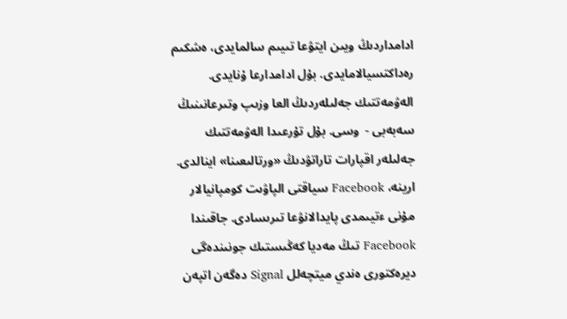ادامداردىڭ ويىن ايتۋعا تىيىم سالمايدى، ەشكىم رەداكتسيالامايدى. بۇل ادامدارعا ۇنايدى. الەۋمەتتىك جەلىلەردىڭ العا وزىپ وتىرعانىنىڭ سەبەبى -  وسى. بۇل تۇرعىدا الەۋمەتتىك جەلىلەر اقپارات تاراتۋدىڭ «ورتالىعىنا» اينالدى. ارينە، Facebook سياقتى الپاۋىت كومپانيالار مۇنى ءتيىمدى پايدالانۋعا تىرىسادى. جاقىندا Facebook تىڭ مەديا كەڭىستىك جونىندەگى ديرەكتورى ەندي ميتچەلل Signal دەگەن اتپەن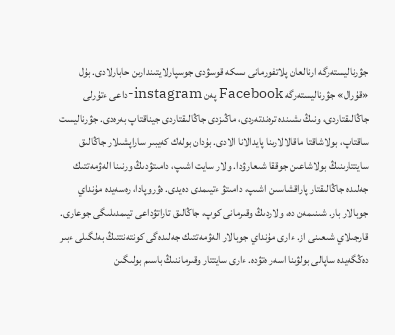جۋرناليستەرگە ارنالعان پلاتفورمانى ىسكە قوسۋدى جوسپارلايتىندارىن حابارلادى. بۇل «قۇرال» جۋرناليستەرگە Facebook پەن instagram-داعى ءتۇرلى جاڭالىقتاردى، ونىڭ ىشىندە ترەندتەردى، ماڭىزدى جاڭالىقتاردى جيناقتاپ بەرەدى. جۋرناليست ساقتاپ، بولاشاقتا ماقالالارىنا پايدالانا الادى. بۇدان بولەك كەيبىر ساراپشىلار جاڭالىق سايتتارىنىڭ بولاشاعىن جوققا شىعارۋدا. ولار سايت اشىپ، دامىتۋدىڭ ورنىنا الەۋمەتتىك جەلىدە جاڭالىقتار پاراقشاسىن اشىپ، دامىتۋ ءتيىمدى دەيدى. ەۋروپادا، رەسەيدە مۇنداي جوبالار بار. شىنىمەن دە، ولاردىڭ وقىرمانى كوپ، جاڭالىق تاراتۋداعى تيىمدىلىگى جوعارى. قارجىلاي شىعىنى از. ءارى مۇنداي جوبالار الەۋمەتتىك جەلىدەگى كونتەنتتىڭ بەلگىلى ءبىر دەڭگەيدە ساپالى بولۋىنا اسەر ەتۋدە. ءارى سايتتار وقىرماننىڭ باسىم بولىگىن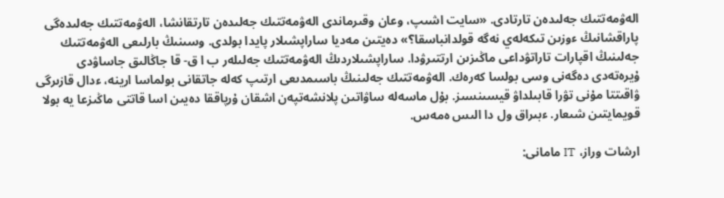الەۋمەتتىك جەلىدەن تارتادى. «سايت اشىپ، وعان وقىرماندى الەۋمەتتىك جەلىدەن تارتقانشا، الەۋمەتتىك جەلىدەگى پاراقشانىڭ ءوزىن تىكەلەي نەگە قولدانباسقا؟» دەيتىن مەديا ساراپشىلار پايدا بولدى. وسىنىڭ بارلىعى الەۋمەتتىك جەلىنىڭ اقپارات تاراتۋداعى ماڭىزىن ارتتىرۋدا. ساراپشىلاردىڭ الەۋمەتتىك جەلىلەر ب ا ق- قا جاڭالىق جاساۋدى ۇيرەتەدى دەگەنى وسى بولسا كەرەك. الەۋمەتتىك جەلىنىڭ باسىمدىعى ارتىپ كەلە جاتقانى بولماسا ارينە، ءدال قازىرگى ۋاقىتتا مۇنى تۋرا قابىلداۋ قيسىنسىز. بۇل ماسەلە ساۋاتىن پلانشەتپەن اشقان ۇرپاققا دەيىن اسا قاتتى ماڭىزعا يە بولا قويمايتىن شىعار. ءبىراق ول دا الىس ەمەس.

ارشات وراز، IT مامانى: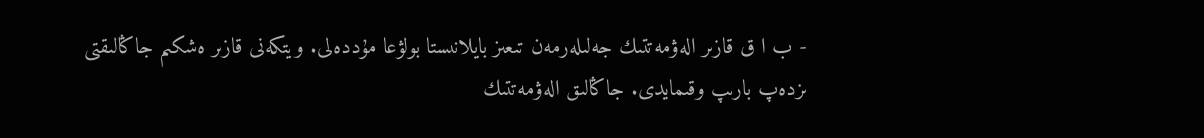- ب ا ق قازىر الەۋمەتتىك جەلىلەرمەن تىعىز بايلانىستا بولۋعا مۇددەلى. ويتكەنى قازىر ەشكىم جاڭالىقتى ىزدەپ بارىپ وقىمايدى. جاڭالىق الەۋمەتتىك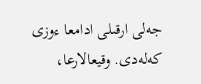جەلى ارقىلى ادامعا ءوزى كەلەدى. وقيعالارعا،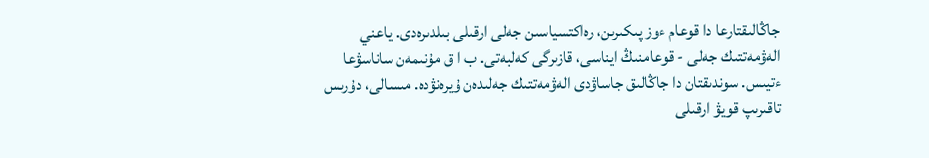جاڭالىقتارعا دا قوعام ءوز پىكىرىن، رەاكتسياسىن جەلى ارقىلى بىلدىرەدى. ياعني الەۋمەتتىك جەلى - قوعامنىڭ ايناسى، قازىرگى كەلبەتى. ب ا ق مۇنىمەن ساناسۋعا ءتيىس. سوندىقتان دا جاڭالىق جاساۋدى الەۋمەتتىك جەلىدەن ۇيرەنۋدە. مىسالى، دۇرىس تاقىرىپ قويۋ ارقىلى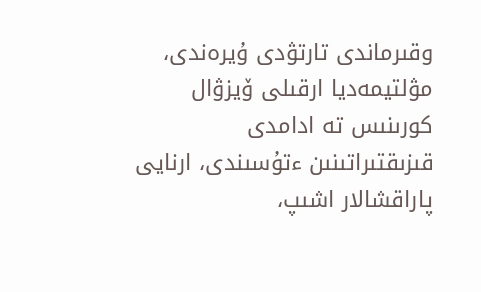وقىرماندى تارتۋدى ۇيرەندى، مۋلتيمەديا ارقىلى ۆيزۋال كورىنىس تە ادامدى قىزىقتىراتىنىن ءتۇسىندى، ارنايى پاراقشالار اشىپ،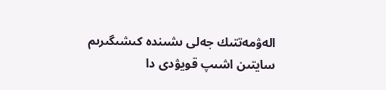الەۋمەتتىك جەلى ىشىندە كىشىگىرىم سايتىن اشىپ قويۋدى دا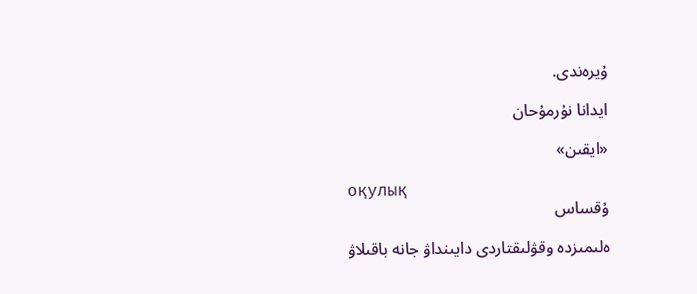ۇيرەندى.

ايدانا نۇرمۇحان

«ايقىن»

оқулық
ۇقساس

ەلىمىزدە وقۋلىقتاردى دايىنداۋ جانە باقىلاۋ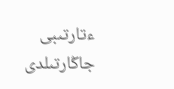ءتارتىبى جاڭارتىلدى